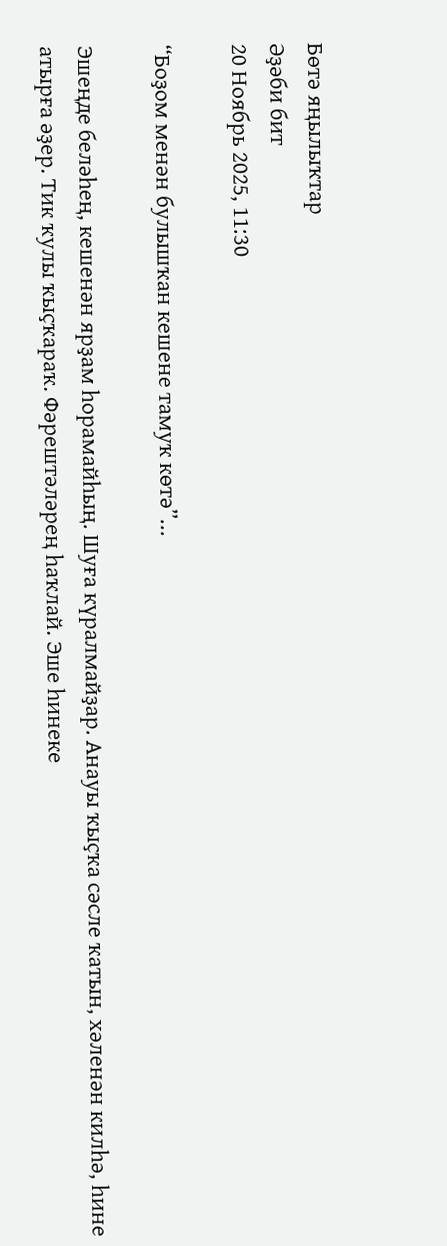Бөтә яңылыҡтар
Әҙәби бит
20 Ноябрь 2025, 11:30

“Боҙом менән булышҡан кешене тамуҡ көтә”...

Эшеңде беләһең, кешенән ярҙам һорамайһың. Шуға күралмайҙар. Анауы ҡыҫҡа сәсле ҡатын, хәленән килһә, һине атырға әҙер. Тик ҡулы ҡыҫҡараҡ. Фәрештәләрең һаҡлай. Эше һинеке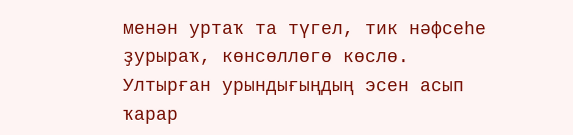менән уртаҡ та түгел, тик нәфсеһе ҙурыраҡ, көнсөллөгө көслө. Ултырған урындығыңдың эсен асып ҡарар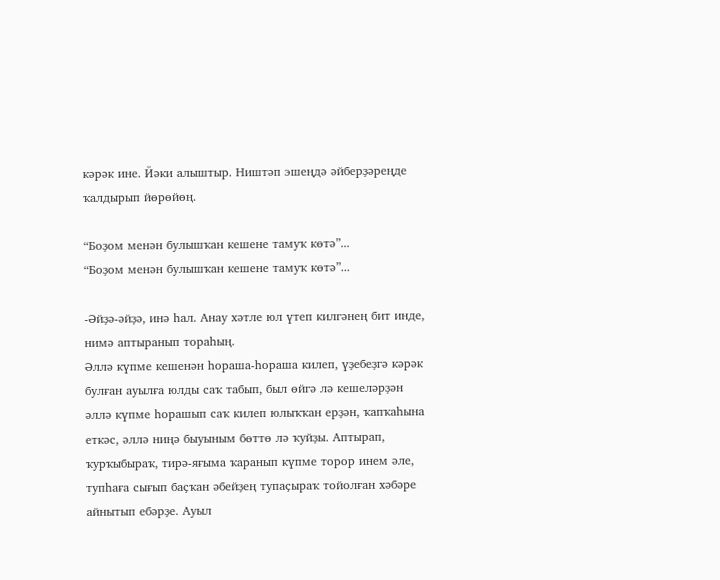кәрәк ине. Йәки алыштыр. Ништәп эшеңдә әйберҙәреңде ҡалдырып йөрөйөң.

“Боҙом менән булышҡан кешене тамуҡ көтә”...
“Боҙом менән булышҡан кешене тамуҡ көтә”...

-Әйҙә-әйҙә, инә һал. Анау хәтле юл үтеп килгәнең бит инде, нимә аптыранып тораһың.
Әллә күпме кешенән һораша-һораша килеп, үҙебеҙгә кәрәк булған ауылға юлды саҡ табып, был өйгә лә кешеләрҙән әллә күпме һорашып саҡ килеп юлыҡҡан ерҙән, ҡапҡаһына еткәс, әллә ниңә быуыным бөттө лә ҡуйҙы. Аптырап, ҡурҡыбыраҡ, тирә-яғыма ҡаранып күпме торор инем әле, тупһаға сығып баҫҡан әбейҙең тупаҫыраҡ тойолған хәбәре айнытып ебәрҙе. Ауыл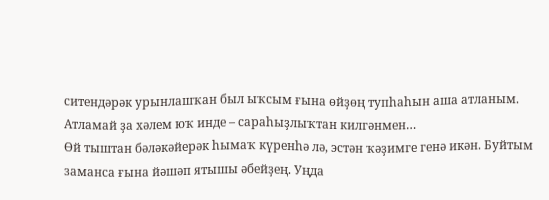ситендәрәк урынлашҡан был ыҡсым ғына өйҙөң тупһаһын аша атланым. Атламай ҙа хәлем юҡ инде – сараһыҙлыҡтан килгәнмен…
Өй тыштан бәләкәйерәк һымаҡ күренһә лә, эстән ҡәҙимге генә икән. Буйтым заманса ғына йәшәп ятышы әбейҙең. Уңда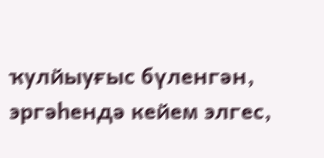ҡулйыуғыс бүленгән, эргәһендә кейем элгес,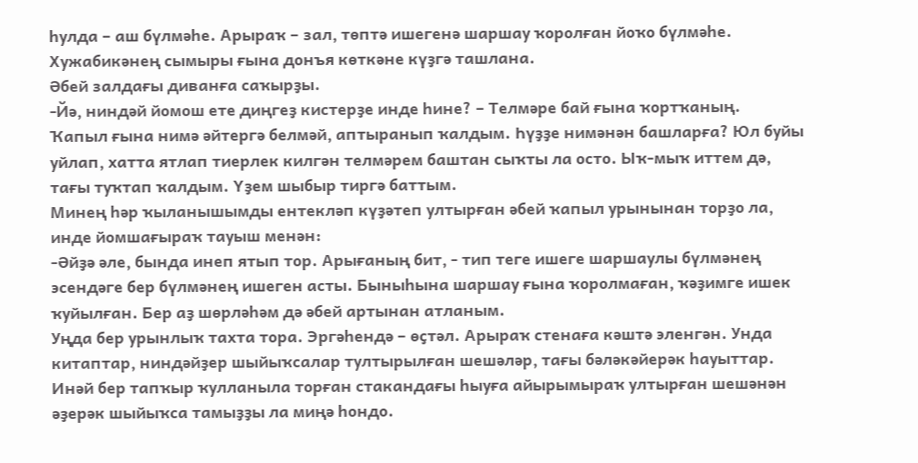һулда – аш бүлмәһе. Арыраҡ – зал, төптә ишегенә шаршау ҡоролған йоҡо бүлмәһе. Хужабикәнең сымыры ғына донъя көткәне күҙгә ташлана.
Әбей залдағы диванға саҡырҙы.
-Йә, ниндәй йомош ете диңгеҙ кистерҙе инде һине? – Телмәре бай ғына ҡортҡаның.
Ҡапыл ғына нимә әйтергә белмәй, аптыранып ҡалдым. Һүҙҙе нимәнән башларға? Юл буйы уйлап, хатта ятлап тиерлек килгән телмәрем баштан сыҡты ла осто. Ыҡ-мыҡ иттем дә, тағы туҡтап ҡалдым. Үҙем шыбыр тиргә баттым.
Минең һәр ҡыланышымды ентекләп күҙәтеп ултырған әбей ҡапыл урынынан торҙо ла, инде йомшағыраҡ тауыш менән:
-Әйҙә әле, бында инеп ятып тор. Арығаның бит, - тип теге ишеге шаршаулы бүлмәнең эсендәге бер бүлмәнең ишеген асты. Быныһына шаршау ғына ҡоролмаған, ҡәҙимге ишек ҡуйылған. Бер аҙ шөрләһәм дә әбей артынан атланым.
Уңда бер урынлыҡ тахта тора. Эргәһендә – өҫтәл. Арыраҡ стенаға кәштә эленгән. Унда китаптар, ниндәйҙер шыйыҡсалар тултырылған шешәләр, тағы бәләкәйерәк һауыттар.
Инәй бер тапҡыр ҡулланыла торған стакандағы һыуға айырымыраҡ ултырған шешәнән әҙерәк шыйыҡса тамыҙҙы ла миңә һондо.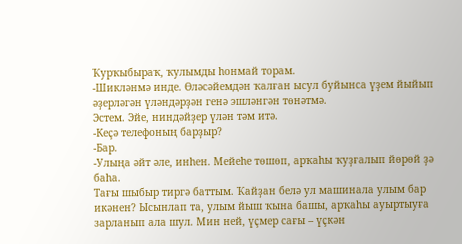Ҡурҡыбыраҡ, ҡулымды һонмай торам.
-Шикләнмә инде. Өләсәйемдән ҡалған ысул буйынса үҙем йыйып әҙерләгән үләндәрҙән генә эшләнгән төнәтмә.
Эстем. Эйе, ниндәйҙер үлән тәм итә.
-Кеҫә телефоның барҙыр?
-Бар.
-Улыңа әйт әле, инһен. Мейеһе төшөп, арҡаһы ҡуҙғалып йөрөй ҙә баһа.
Тағы шыбыр тиргә баттым. Ҡайҙан белә ул машинала улым бар икәнен? Ысынлап та, улым йыш ҡына башы, арҡаһы ауыртыуға зарланып ала шул. Мин ней, үҫмер сағы – үҫкән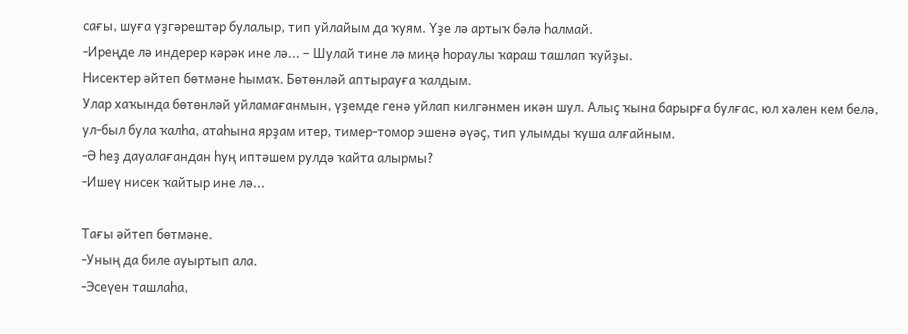сағы, шуға үҙгәрештәр булалыр, тип уйлайым да ҡуям. Үҙе лә артыҡ бәлә һалмай.
-Иреңде лә индерер кәрәк ине лә... – Шулай тине лә миңә һораулы ҡараш ташлап ҡуйҙы.
Нисектер әйтеп бөтмәне һымаҡ. Бөтөнләй аптырауға ҡалдым.
Улар хаҡында бөтөнләй уйламағанмын, үҙемде генә уйлап килгәнмен икән шул. Алыҫ ҡына барырға булғас, юл хәлен кем белә, ул-был була ҡалһа, атаһына ярҙам итер, тимер-томор эшенә әүәҫ, тип улымды ҡуша алғайным.
-Ә һеҙ дауалағандан һуң иптәшем рулдә ҡайта алырмы?
-Ишеү нисек ҡайтыр ине лә...

Тағы әйтеп бөтмәне.
-Уның да биле ауыртып ала.
-Эсеүен ташлаһа,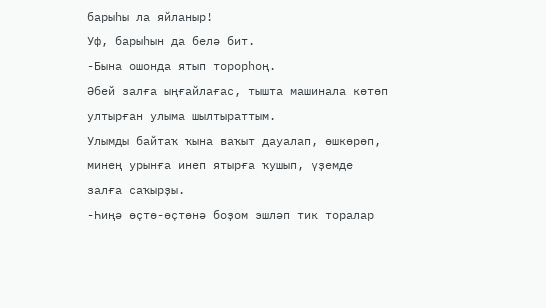барыһы ла яйланыр!
Уф, барыһын да белә бит.
-Бына ошонда ятып торорһоң.
Әбей залға ыңғайлағас, тышта машинала көтөп ултырған улыма шылтыраттым.
Улымды байтаҡ ҡына ваҡыт дауалап, өшкөрөп, минең урынға инеп ятырға ҡушып, үҙемде залға саҡырҙы.
-Һиңә өҫтө-өҫтөнә боҙом эшләп тик торалар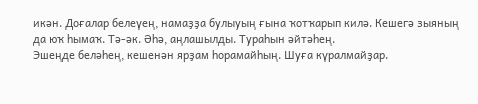икән. Доғалар белеүең, намаҙҙа булыуың ғына ҡотҡарып килә. Кешегә зыяның да юҡ һымаҡ. Тә-әк. Әһә, аңлашылды. Тураһын әйтәһең.
Эшеңде беләһең, кешенән ярҙам һорамайһың. Шуға күралмайҙар.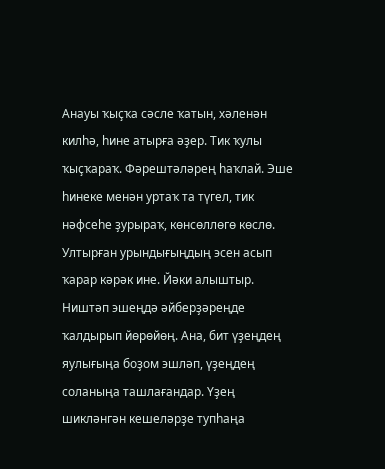Анауы ҡыҫҡа сәсле ҡатын, хәленән килһә, һине атырға әҙер. Тик ҡулы ҡыҫҡараҡ. Фәрештәләрең һаҡлай. Эше һинеке менән уртаҡ та түгел, тик нәфсеһе ҙурыраҡ, көнсөллөгө көслө.
Ултырған урындығыңдың эсен асып ҡарар кәрәк ине. Йәки алыштыр. Ништәп эшеңдә әйберҙәреңде ҡалдырып йөрөйөң. Ана, бит үҙеңдең яулығыңа боҙом эшләп, үҙеңдең соланыңа ташлағандар. Үҙең шикләнгән кешеләрҙе тупһаңа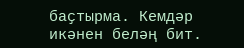баҫтырма. Кемдәр икәнен беләң бит.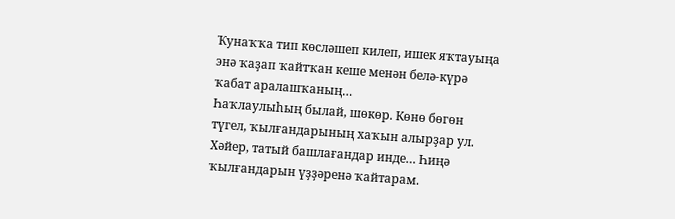Ҡунаҡҡа тип көсләшеп килеп, ишек яҡтауыңа энә ҡаҙап ҡайтҡан кеше менән белә-күрә ҡабат аралашҡаның…
Һаҡлаулыһың былай, шөкөр. Көнө бөгөн түгел, ҡылғандарының хаҡын алырҙар ул. Хәйер, татый башлағандар инде… Һиңә ҡылғандарын үҙҙәренә ҡайтарам.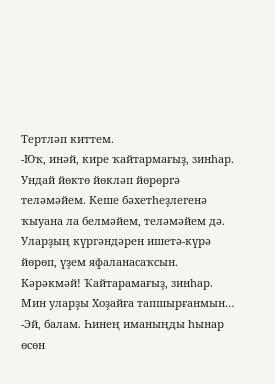Тертләп киттем.
-Юҡ, инәй, кире ҡайтармағыҙ, зинһар. Ундай йөктө йөкләп йөрөргә теләмәйем. Кеше бәхетһеҙлегенә ҡыуана ла белмәйем, теләмәйем дә. Уларҙың күргәндәрен ишетә-күрә йөрөп, үҙем яфаланасаҡсын. Кәрәкмәй! Ҡайтарамағыҙ, зинһар. Мин уларҙы Хоҙайға тапшырғанмын…
-Эй, балам. Һинең иманыңды һынар өсөн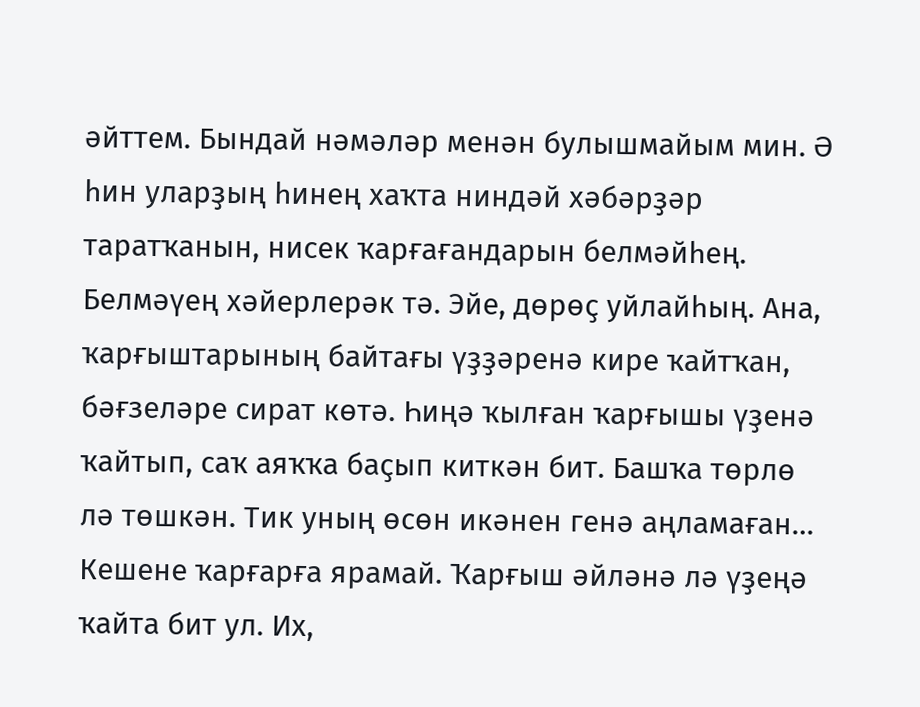әйттем. Бындай нәмәләр менән булышмайым мин. Ә һин уларҙың һинең хаҡта ниндәй хәбәрҙәр таратҡанын, нисек ҡарғағандарын белмәйһең. Белмәүең хәйерлерәк тә. Эйе, дөрөҫ уйлайһың. Ана, ҡарғыштарының байтағы үҙҙәренә кире ҡайтҡан, бәғзеләре сират көтә. Һиңә ҡылған ҡарғышы үҙенә ҡайтып, саҡ аяҡҡа баҫып киткән бит. Башҡа төрлө лә төшкән. Тик уның өсөн икәнен генә аңламаған…
Кешене ҡарғарға ярамай. Ҡарғыш әйләнә лә үҙеңә ҡайта бит ул. Их,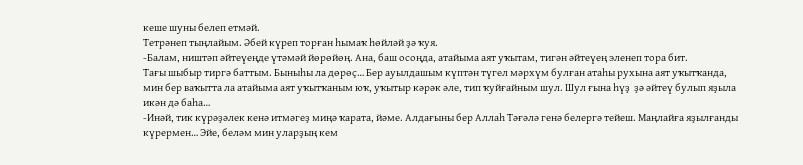кеше шуны белеп етмәй.
Тетрәнеп тыңлайым. Әбей күреп торған һымаҡ һөйләй ҙә ҡуя.
-Балам, ништәп әйтеүеңде үтәмәй йөрөйөң. Ана, баш осоңда, атайыма аят уҡытам, тигән әйтеүең эленеп тора бит.
Тағы шыбыр тиргә баттым. Быныһы ла дөрөҫ… Бер ауылдашым күптән түгел мәрхүм булған атаһы рухына аят уҡытҡанда, мин бер ваҡытта ла атайыма аят уҡытҡаным юҡ, уҡытыр кәрәк әле, тип ҡуйғайным шул. Шул ғына һүҙ  ҙә әйтеү булып яҙыла икән дә баһа…
-Инәй, тик күрәҙәлек кенә итмәгеҙ миңә ҡарата, йәме. Алдағыны бер Аллаһ Тәғәлә генә белергә тейеш. Маңлайға яҙылғанды күрермен… Эйе, беләм мин уларҙың кем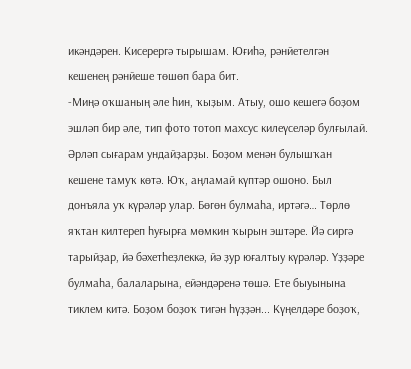икәндәрен. Кисерергә тырышам. Юғиһә, рәнйетелгән кешенең рәнйеше төшөп бара бит.
-Миңә оҡшаның әле һин, ҡыҙым. Атыу, ошо кешегә боҙом эшләп бир әле, тип фото тотоп махсус килеүселәр булғылай. Әрләп сығарам ундайҙарҙы. Боҙом менән булышҡан кешене тамуҡ көтә. Юҡ, аңламай күптәр ошоно. Был донъяла уҡ күрәләр улар. Бөгөн булмаһа, иртәгә… Төрлө яҡтан килтереп һуғырға мөмкин ҡырын эштәре. Йә сиргә тарыйҙар, йә бәхетһеҙлеккә, йә ҙур юғалтыу күрәләр. Үҙҙәре булмаһа, балаларына, ейәндәренә төшә. Ете быуынына тиклем китә. Боҙом боҙоҡ тигән һүҙҙән... Күңелдәре боҙоҡ,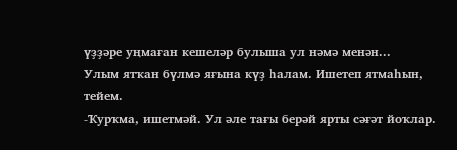үҙҙәре уңмаған кешеләр булыша ул нәмә менән...
Улым ятҡан бүлмә яғына күҙ һалам. Ишетеп ятмаһын, тейем.
-Ҡурҡма, ишетмәй. Ул әле тағы берәй ярты сәғәт йоҡлар.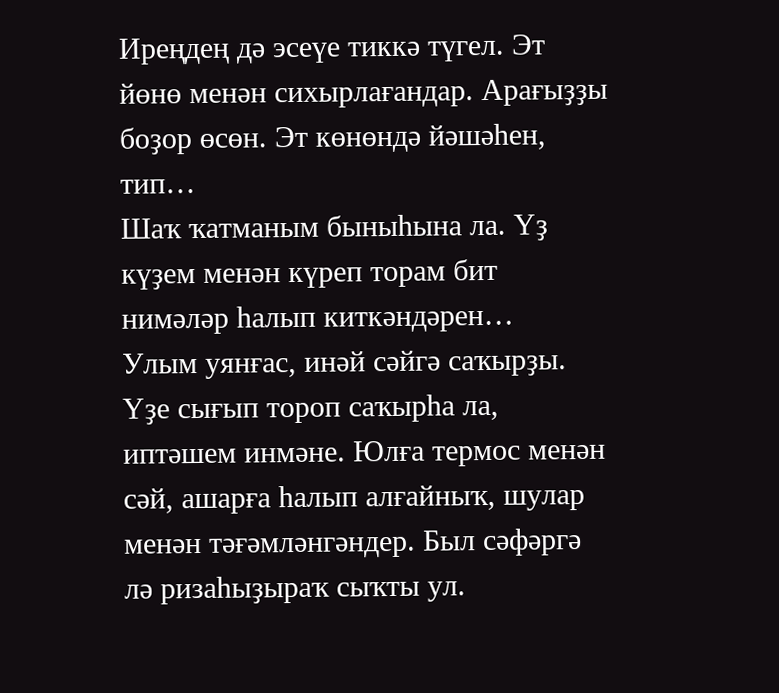Иреңдең дә эсеүе тиккә түгел. Эт йөнө менән сихырлағандар. Арағыҙҙы боҙор өсөн. Эт көнөндә йәшәһен, тип…
Шаҡ ҡатманым быныһына ла. Үҙ күҙем менән күреп торам бит нимәләр һалып киткәндәрен…
Улым уянғас, инәй сәйгә саҡырҙы. Үҙе сығып тороп саҡырһа ла, иптәшем инмәне. Юлға термос менән сәй, ашарға һалып алғайныҡ, шулар менән тәғәмләнгәндер. Был сәфәргә лә ризаһыҙыраҡ сыҡты ул.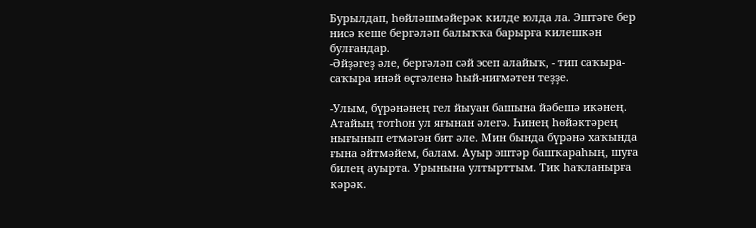Бурылдап, һөйләшмәйерәк килде юлда ла. Эштәге бер нисә кеше бергәләп балыҡҡа барырға килешкән булғандар.
-Әйҙәгеҙ әле, бергәләп сәй эсеп алайыҡ, - тип саҡыра-саҡыра инәй өҫтәленә һый-ниғмәтен теҙҙе.

-Улым, бүрәнәнең гел йыуан башына йәбешә икәнең. Атайың тотһон ул яғынан әлегә. Һинең һөйәктәрең нығынып етмәгән бит әле. Мин бында бүрәнә хаҡында ғына әйтмәйем, балам. Ауыр эштәр башҡараһың, шуға билең ауырта. Урынына ултырттым. Тик һаҡланырға кәрәк.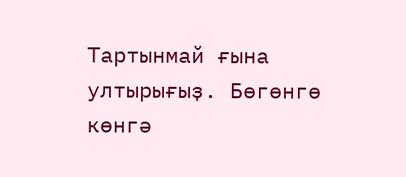Тартынмай ғына ултырығыҙ. Бөгөнгө көнгә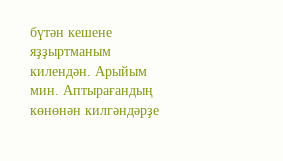бүтән кешене яҙҙыртманым килендән. Арыйым мин. Аптырағандың көнөнән килгәндәрҙе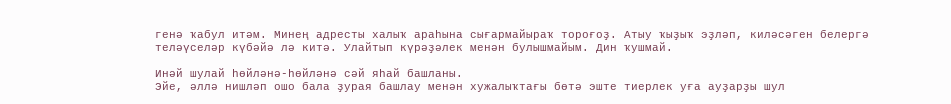генә ҡабул итәм. Минең адресты халыҡ араһына сығармайыраҡ тороғоҙ. Атыу ҡыҙыҡ эҙләп, киләсәген белергә теләүселәр күбәйә лә китә. Улайтып күрәҙәлек менән булышмайым. Дин ҡушмай.

Инәй шулай һөйләнә-һөйләнә сәй яһай башланы.
Эйе, әллә нишләп ошо бала ҙурая башлау менән хужалыҡтағы бөтә эште тиерлек уға ауҙарҙы шул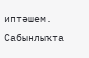иптәшем. Сабынлыҡта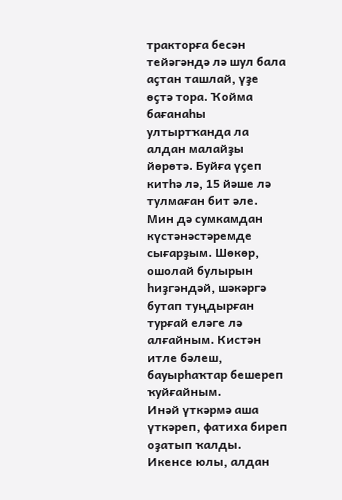тракторға бесән тейәгәндә лә шул бала аҫтан ташлай, үҙе өҫтә тора. Ҡойма бағанаһы ултыртҡанда ла алдан малайҙы йөрөтә. Буйға үҫеп китһә лә, 15 йәше лә тулмаған бит әле.
Мин дә сумкамдан күстәнәстәремде сығарҙым. Шөкөр, ошолай булырын һиҙгәндәй, шәкәргә бутап туңдырған турғай еләге лә алғайным. Кистән итле бәлеш, бауырһаҡтар бешереп ҡуйғайным.
Инәй үткәрмә аша үткәреп, фатиха биреп оҙатып ҡалды. Икенсе юлы, алдан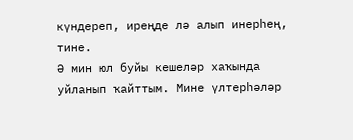күндереп, иреңде лә алып инерһең, тине.
Ә мин юл буйы кешеләр хаҡында уйланып ҡайттым. Мине үлтерһәләр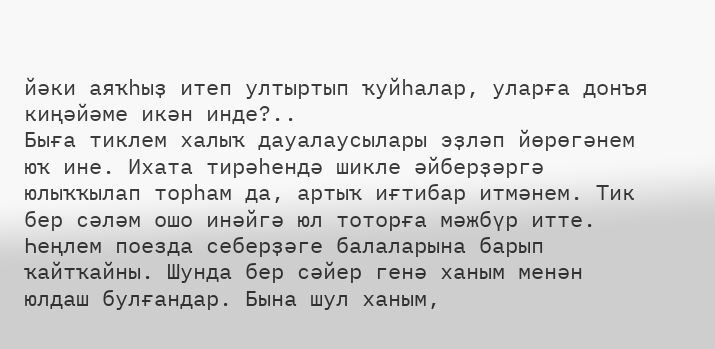йәки аяҡһыҙ итеп ултыртып ҡуйһалар, уларға донъя киңәйәме икән инде?..
Быға тиклем халыҡ дауалаусылары эҙләп йөрөгәнем юҡ ине. Ихата тирәһендә шикле әйберҙәргә юлыҡҡылап торһам да, артыҡ иғтибар итмәнем. Тик бер сәләм ошо инәйгә юл тоторға мәжбүр итте.
Һеңлем поезда себерҙәге балаларына барып ҡайтҡайны. Шунда бер сәйер генә ханым менән юлдаш булғандар. Бына шул ханым,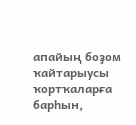апайың боҙом ҡайтарыусы ҡортҡаларға барһын,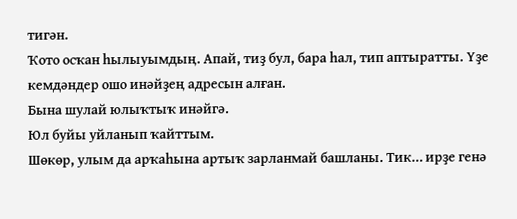тигән.
Ҡото осҡан һылыуымдың. Апай, тиҙ бул, бара һал, тип аптыратты. Үҙе кемдәндер ошо инәйҙең адресын алған.
Бына шулай юлыҡтыҡ инәйгә.
Юл буйы уйланып ҡайттым.
Шөкөр, улым да арҡаһына артыҡ зарланмай башланы. Тик… ирҙе генә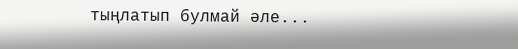тыңлатып булмай әле...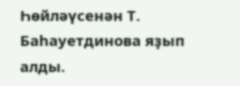Һөйләүсенән Т. Баһауетдинова яҙып алды.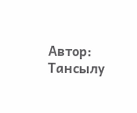Автор: Тансылу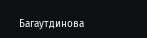Багаутдинова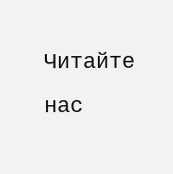Читайте нас